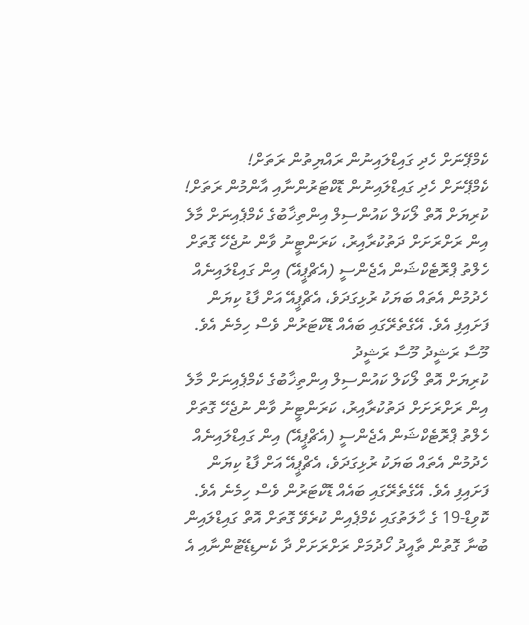ކެމްޕޭނަށް ހެދި ގައިޑްލައިނުން ރައްޔިތުން ރަތަށް!
ކެމްޕޭނަށް ހެދި ގައިޑްލައިނުން ޑޮކްޓަރުންނާއި އާންމުން ރަތަށް!
ކުރިޔަށް އޮތް ލޯކަލް ކައުންސިލް އިންތިޚާބުގެ ކެމްޕެއިނަށް މާލެ އިން ރަށްރަށަށް ދަތުކުރާއިރު، ކަރަންޓީނު ވާން ނުޖެހޭ ގޮތަށް ހެލްތު ޕްރޮޓެކްޝަން އެޖެންސީ (އެޗްޕީއޭ) އިން ގައިޑްލައިނެއް ހެދުމުން އެތައް ބަޔަކު ރުޅިގަދަވެ، އެޗްޕީއޭ އަށް ފާޑު ކިޔަން ފަށައިފި އެވެ. އޭގެތެރޭގައި ބައެއް ޑޮކްޓަރުން ވެސް ހިމެނެ އެވެ.
މޫސާ ރަޝީދު މޫސާ ރަޝީދު
ކުރިޔަށް އޮތް ލޯކަލް ކައުންސިލް އިންތިޚާބުގެ ކެމްޕެއިނަށް މާލެ އިން ރަށްރަށަށް ދަތުކުރާއިރު، ކަރަންޓީނު ވާން ނުޖެހޭ ގޮތަށް ހެލްތު ޕްރޮޓެކްޝަން އެޖެންސީ (އެޗްޕީއޭ) އިން ގައިޑްލައިނެއް ހެދުމުން އެތައް ބަޔަކު ރުޅިގަދަވެ، އެޗްޕީއޭ އަށް ފާޑު ކިޔަން ފަށައިފި އެވެ. އޭގެތެރޭގައި ބައެއް ޑޮކްޓަރުން ވެސް ހިމެނެ އެވެ.
ކޮވިޑް-19 ގެ ހާލަތުގައި ކެމްޕެއިން ކުރެވޭ ގޮތަށް އޮތް ގައިޑްލައިން ބުނާ ގޮތުން ތާއީދު ހޯދުމަށް ރަށްރަށަށް ދާ ކެނޑިޑޭޓުންނާއި އެ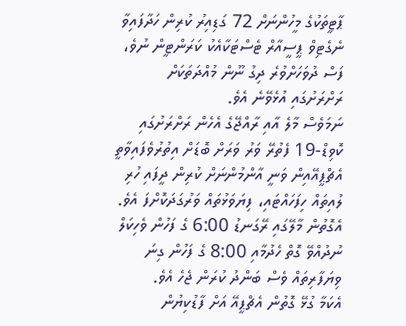ޕާޓީތަކުގެ މީހުންނަށް 72 ގަޑިއިރު ކުރިން ހަދާފައިވާ ނެގެޓިވް ޕީސީއާރް ޓެސްޓަކާއެކު ކަރަންޓީން ނުވެ، ފަސް ދުވަހަށްވުރެ ދިގު ނޫން މުއްދަތަކަށް ރަށްރަށުގައި އުޅެވޭނެ އެވެ.
ނަމަވެސް މާލެ އާއި ރާއްޖޭގެ އެހެން ރަށްރަށުގައި ކޮވިޑް-19 ފެތުރޭ ވަރު ވަރަށް ބޮޑަށް އިތުރުވެފައިވާތީ އެޗްޕީއޭއިން ވަނީ އާންމުންނަށް ކުރިން ދީފައި ހުރި ލުއިތައް ހިފަހައްޓައި، ފިޔަވަޅުތައް ވަރުގަދަކޮށްފަ އެވެ. އެގޮތުން މާލޭގައި ރޭގަނޑު 6:00 ގެ ފަހުން ވެހިކަލް ނުދުއްވޭ ގޮތް ހެދުމާއި 8:00 ގެ ފަހުން ގިނަ ވިޔަފާރިތައް ވެސް ބަންދު ކުރަން ޖެހެ އެވެ.
އެކަމާ ގުޅޭ ގޮތުން އެޗްޕީއޭ އަށް ފާޑުކިޔުން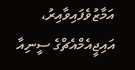އަމާޒުވެފައިވާއިރު، އައިޖީއެމްއެޗްގެ ސީނިއާ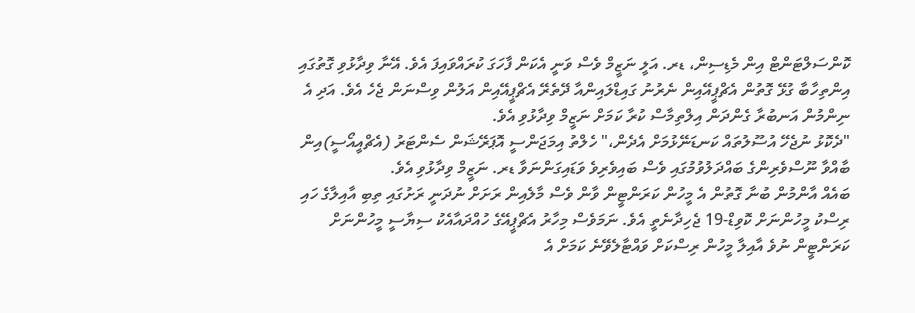ކޮންސަލްޓަންޓް އިން މެޑިސިން، ޑރ. އަލީ ނަޒީމް ވެސް ވަނީ އެކަން ފާހަގަ ކުރައްވައިފަ އެވެ. އޭނާ ވިދާޅުވި ގޮތުގައި އިންތިހާބާ ގުޅޭ ގޮތުން އެޗްޕީއޭއިން ނެރުނު ގައިޑްލައިންއާ ދޭތެރޭ އެޗްޕީއޭއިން އަލުން ވިސްނަން ޖެހެ އެވެ. އަދި އެ ނިންމުން އަނބުރާ ގެންދަން އިލްތިމާސް ކުރާ ކަމަށް ނަޒީމް ވިދާޅުވި އެވެ.
"ދެކޮޅު ނުޖެހޭ އުސޫލުތައް ކަނޑަނޭޅުމަށް އެދެން،" ހެލްތު އިމަޖަންސީ އޮޕަރޭޝަން ސެންޓަރު (އެޗްއީއޯސީ)އިން ބާއްވާ ނޫސްވެރިންގެ ބައްދަލުވުމުގައި ވެސް ބައިވެރިވެ ވަޑައިގަންނަވާ ޑރ. ނަޒީމް ވިދާޅުވި އެވެ.
ބައެއް އާންމުން ބުނާ ގޮތުން އެ މީހުން ކަރަންޓީން ވާން ވެސް މާލެއިން ރަށަށް ނުދަނީ ރަށުގައި ތިބި އާއިލާގެ ހައި ރިސްކު މީހުންނަށް ކޮވިޑް-19 ޖެހިދާނެތީ އެވެ. ނަމަވެސް މިހާރު އެޗްޕީއޭގެ ހުއްދައާއެކު ސިޔާސީ މީހުންނަށް ކަރަންޓީން ނުވެ އާއިލާ މީހުން ރިސްކަށް ވައްޓާލެވޭނެ ކަމަށް އެ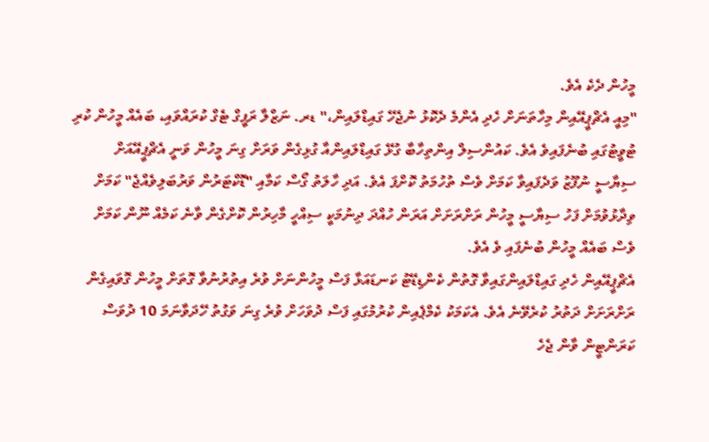މީހުން ދެކެ އެވެ.
"މިއީ އެޗްޕީއޭއިން މިހާތަނަށް ހެދި އެންމެ ދެކޮޅު ނުޖެހޭ ގައިޑްލައިން،" ޑރ. ނަޒްލާ ރަފީގް ޓެގް ކުރައްވައި، ބައެއް މީހުން ކުރި ޓުވީޓުގައި ބުނެފައިވެ އެވެ. ކައުންސިލް އިންތިހާބާ ގުޅޭ ގައިޑްލައިންއާ ގުޅިގެން ވަރަށް ގިނަ މީހުން ވަނީ އެޗްޕީއޭއަށް ސިޔާސީ ނުފޫޒު ވަދެފައިވާ ކަމަށް ވެސް ތުހުމަތު ކޮށްފަ އެވެ. އަދި ހާލަތު ގޯސް ކަމާއި "ޑޮކްޓަރުން ވަރުބަލިވެއްޖެ" ކަމަށް ވިދާޅުވުމަށް ފަހު ސިޔާސީ މީހުން ރަށްރަށަށް އަރަން ހުއްދަ ދިނުމަކީ ސިއްހީ މާހިރުން ކޮށްގެން ވާނެ ކަމެއް ނޫން ކަމަށް ވެސް ބައެއް މީހުން ބުނެފައި ވެ އެވެ.
އެޗްޕީއޭއިން ހެދި ގައިޑްލައިންގައިވާ ގޮތުން ކެންޑިޑޭޓު ކަނޑައަޅާ ފަސް މީހުންނަށް ވުރެ އިތުރުނުވާ ގޮތަށް މީހުން ގޮވައިގެން ރަށްރަށަށް ދަތުރު ކުރެވޭނެ އެވެ. އެކަމަކު ކެމްޕެއިން ކުރުމުގައި ފަސް ދުވަހަށް ވުރެ ގިނަ ވަގުތު ހޭދަވާނަމަ 10 ދުވަސް ކަރަންޓީން ވާން ޖެހެ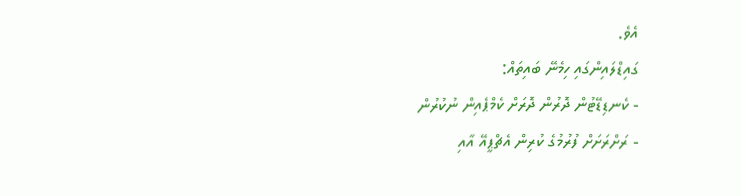އެވެ.
ގައިޑްލައިންގައި ހިމެނޭ ބައިތައް:
- ކެނޑިޑޭޓުން ދޮރުން ދޮރަށް ކެމްޕެއިން ނުކުރުން
- ރަށްރަށަށް ފުރުމުގެ ކުރިން އެޗްޕީއޭ އާއި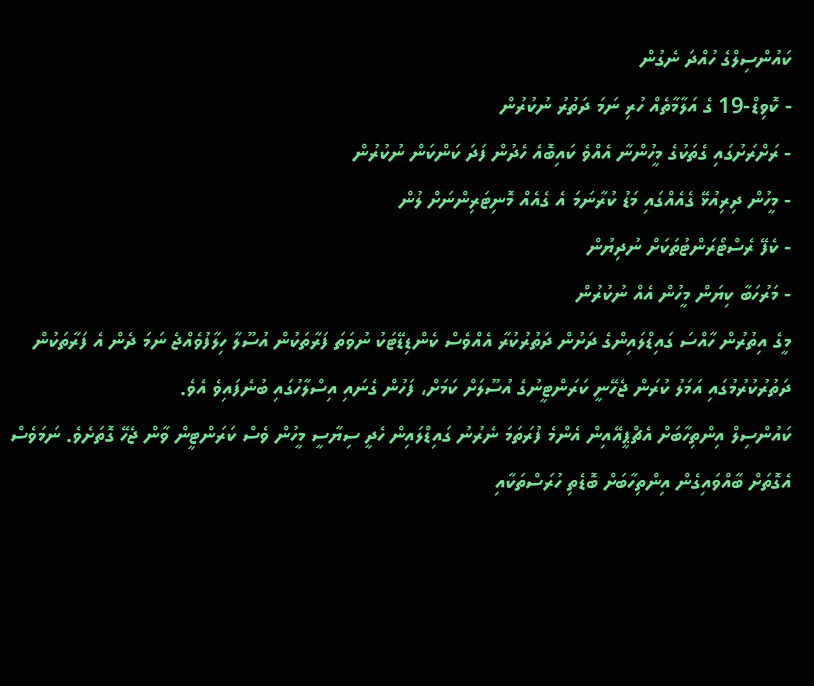ކައުންސިލްގެ ހުއްދަ ނެގުން
- ކޮވިޑް-19 ގެ އަލާމާތެއް ހުރި ނަމަ ދަތުރު ނުކުރުން
- ރަށްރަށުގައި ގެތަކުގެ މީހުންނާ އެއްވެ ކައިބޮއެ ހެދުން ފަދަ ކަންކަން ނުކުރުން
- މީހުން ދިރިއުޅޭ ގެއެއްގައި މަޑު ކުރާނަމަ އެ ގެއެއް މޮނިޓަރިންނަށް ލުން
- ކެފޭ ރެސްޓޯރަންޓުތަކަށް ނުދިޔުން
- މަރުހަބާ ކިޔަން މީހުން އެއް ނުކުރުން
މީގެ އިތުރުން ހާއްސަ ގައިޑްލައިންގެ ދަށުން ދަތުރުކުރާ އެއްވެސް ކެންޑިޑޭޓަކު ނުވަތަ ފަރާތަކުން އުސޫލާ ހިލާފުވެއްޖެ ނަމަ ދެން އެ ފަރާތަކުން ދަތުރުކުރުމުގައި އަމަލު ކުރަން ޖެހޭނީ ކަރަންޓީނުގެ އުސޫލަށް ކަމަށް، ފަހުން ގެނައި އިސްލާހުގައި ބުނެފައިވެ އެވެ.
ކައުންސިލް އިންތިހާބަށް އެޗްޕީއޭއިން އެންމެ ފުރަތަމަ ނެރުނު ގައިޑްލައިން ހެދީ ސިޔާސީ މީހުން ވެސް ކަރަންޓީން ވާން ޖެހޭ ގޮތަށެވެ. ނަމަވެސް އެގޮތަށް ބާއްވައިގެން އިންތިހާބަށް ބޮޑެތި ހުރަސްތަކާއި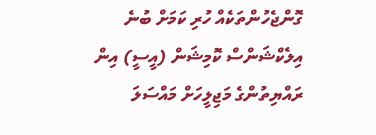ގޮންޖެހުންތަކެއް ހުރި ކަމަށް ބުނެ އިލެކްޝަންސް ކޮމިޝަން (އީސީ) އިން ރައްޔިތުންގެ މަޖިލީހަށް މައްސަލަ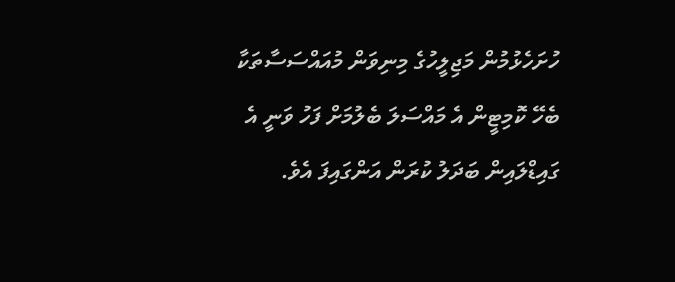ހުށަހެޅުމުން މަޖިލީހުގެ މިނިވަން މުއައްސަސާތަކާ ބެހޭ ކޮމިޓީން އެ މައްސަލަ ބެލުމަށް ފަހު ވަނީ އެ ގައިޑްލައިން ބަދަލު ކުރަން އަންގައިފަ އެވެ.